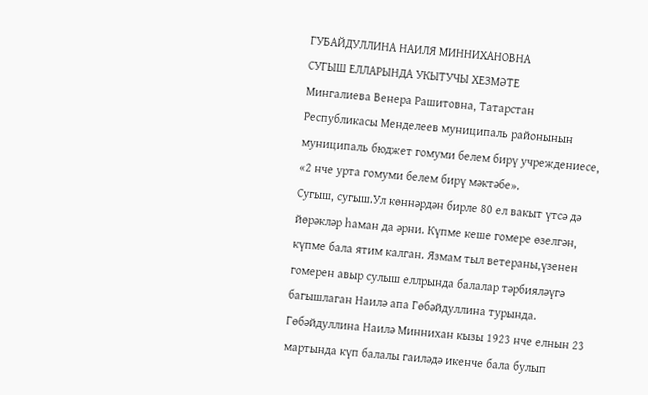ГУБАЙДУЛЛИНА НАИЛЯ МИННИХАНОВНА
СУГЫШ ЕЛЛАРЫНДА УКЫТУЧЫ ХЕЗМӘТЕ
Мингалиева Венера Рашитовна, Татарстан Республикасы Менделеев муниципаль районынын муниципаль бюджет гомуми белем бирү учреждениесе, «2 нче урта гомуми белем бирү мәктәбе».
Сугыш, сугыш.Ул көннәрдән бирле 80 ел вакыт үтсә дә йөрәкләр hаман да әрни. Күпме кеше гомере өзелгән, күпме бала ятим калган. Язмам тыл ветераны,үзенен гомерен авыр сулыш еллрында балалар тәрбияләүгә багышлаган Наилә апа Гөбәйдуллина турында. Гөбәйдуллина Наилә Миннихан кызы 1923 нче елнын 23 мартында күп балалы гаиләдә икенче бала булып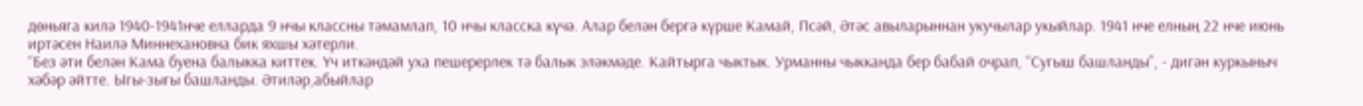дөньяга килә 1940-1941нче елларда 9 нчы классны тәмамлап, 10 нчы класска күчә. Алар белән бергә күрше Камай, Псәй, Әтәс авыларыннан укучылар укыйлар. 1941 нче елның 22 нче июнь иртәсен Наилә Миннехановна бик яхшы хәтерли.
“Без әти белән Кама буена балыкка киттек. Үч иткәндәй уха пешерерлек тә балык эләкмәде. Кайтырга чыктык. Урманны чыкканда бер бабай очрап, “Сугыш башланды”, - дигән куркыныч хәбәр әйтте. Ыгы-зыгы башланды. Әтиләр,абыйлар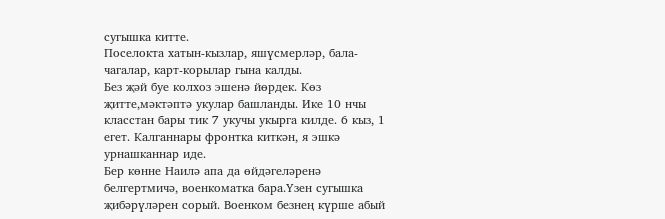сугышка китте.
Поселокта хатын-кызлар, яшүсмерләр, бала-чагалар, карт-корылар гына калды.
Без җәй буе колхоз эшенә йөрдек. Көз җитте,мәктәптә укулар башланды. Ике 10 нчы класстан бары тик 7 укучы укырга килде. 6 кыз, 1 егет. Калганнары фронтка киткән, я эшкә урнашканнар иде.
Бер көнне Наилә апа да өйдәгеләренә белгертмичә, военкоматка бара.Үзен сугышка җибәрүләрен сорый. Военком безнең күрше абый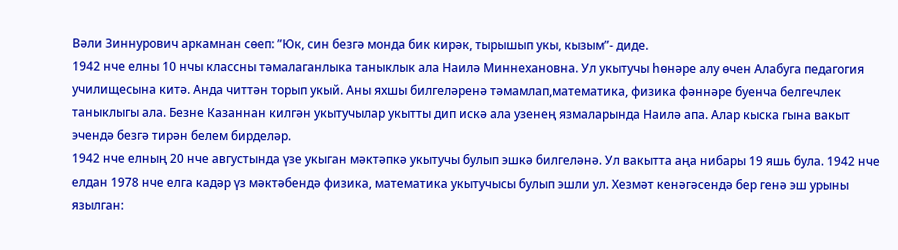Вәли Зиннурович аркамнан сөеп: ”Юк, син безгә монда бик кирәк, тырышып укы, кызым”- диде.
1942 нче елны 10 нчы классны тәмалаганлыка таныклык ала Наилә Миннехановна. Ул укытучы hөнәре алу өчен Алабуга педагогия училищесына китә. Анда читтән торып укый. Аны яхшы билгеләренә тәмамлап,математика, физика фәннәре буенча белгечлек таныклыгы ала. Безне Казаннан килгән укытучылар укытты дип искә ала узенең язмаларында Наилә апа. Алар кыска гына вакыт эчендә безгә тирән белем бирделәр.
1942 нче елның 20 нче августында үзе укыган мәктәпкә укытучы булып эшкә билгеләнә. Ул вакытта аңа нибары 19 яшь була. 1942 нче елдан 1978 нче елга кадәр үз мәктәбендә физика, математика укытучысы булып эшли ул. Хезмәт кенәгәсендә бер генә эш урыны язылган: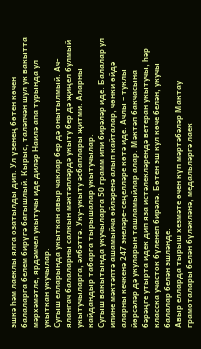эшкә hәм лаеклы ялга озатылды дип. Ул үзенең бөтен көчен балаларга белем бирүгә багышлый. Кырыс, таләпчән шул ук вакытта мәрхәмәтле, ярдәмчел укытучы иде диләр Наилә апа турында ул укыткан укучылар.
Сугыш елларында укыткан авыр чаклар бер дә онытылмый. Ач-ялангач балаларны салкын мәктәпләрдә укыту бер дә җиңел булмый укытучыларга, әлбәттә. Уку-укыту әсбаплары җитми. Аларны кайдандыр табарга тырышалар укытучылар.
Сугыш вакытында укучыларга 50 грамм ипи бирәләр иде. Балалар ул ипине мәктәптә ашамыйча өйләренә алып кайталар, чөнки өйдә аларны кечкенә 247 энеләре-сеңелләре көтә иде. Ачлы – туклы йөрсәләр дә укуларын ташламыйлар алар. Мәктәп бакчасына бәрәңге утырта идек дип яза истәлекләрендә ветеран укытучы, hәр класска участок бүленеп бирәлә. Бөтен эш кул көче белән, укучы балалар белән эшләнде.
Авыр елларда тырыш хезмәте өчен күп мәртәбәләр Мактау грамоталары белән бүләкләнә, медальләргә лаек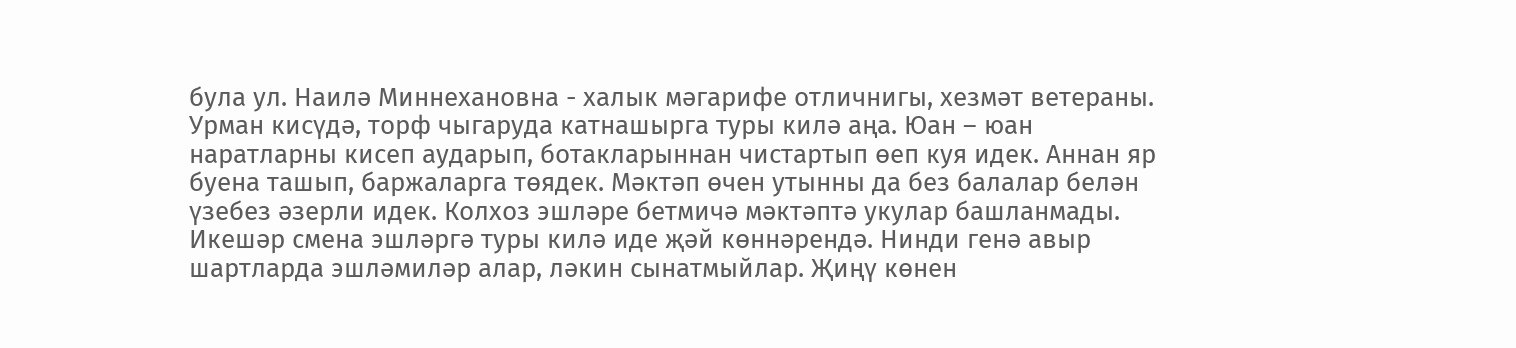була ул. Наилә Миннехановна - халык мәгарифе отличнигы, хезмәт ветераны.
Урман кисүдә, торф чыгаруда катнашырга туры килә аңа. Юан – юан наратларны кисеп аударып, ботакларыннан чистартып өеп куя идек. Аннан яр буена ташып, баржаларга төядек. Мәктәп өчен утынны да без балалар белән үзебез әзерли идек. Колхоз эшләре бетмичә мәктәптә укулар башланмады. Икешәр смена эшләргә туры килә иде җәй көннәрендә. Нинди генә авыр шартларда эшләмиләр алар, ләкин сынатмыйлар. Җиңү көнен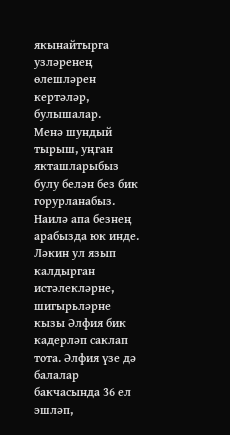якынайтырга узләренең өлешләрен кертәләр, булышалар.
Менә шундый тырыш, уңган якташларыбыз булу белән без бик горурланабыз. Наилә апа безнең арабызда юк инде. Ләкин ул язып калдырган истәлекләрне, шигырьләрне кызы Әлфия бик кадерләп саклап тота. Әлфия үзе дә балалар бакчасында 36 ел эшләп,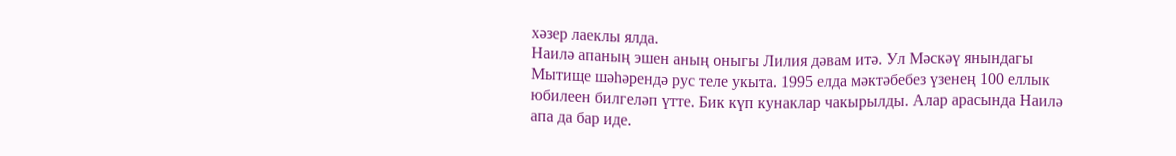хәзер лаеклы ялда.
Наилә апаның эшен аның оныгы Лилия дәвам итә. Ул Мәскәү янындагы Мытище шәhәрендә рус теле укыта. 1995 елда мәктәбебез үзенең 100 еллык юбилеен билгеләп үтте. Бик күп кунаклар чакырылды. Алар арасында Наилә апа да бар иде.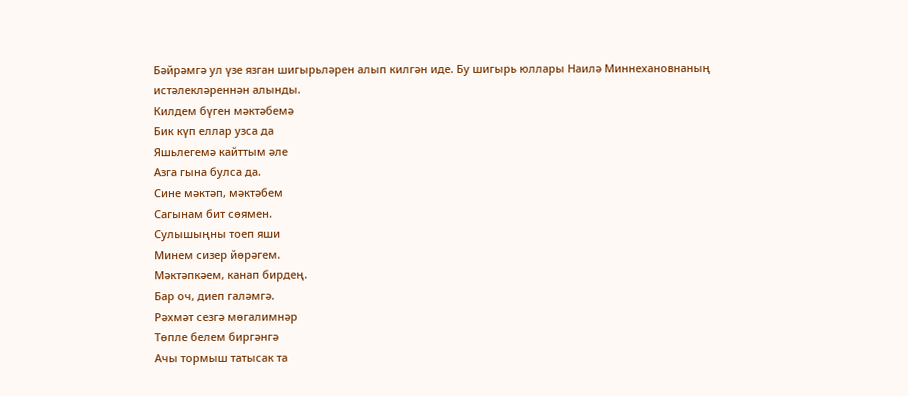Бәйрәмгә ул үзе язган шигырьләрен алып килгән иде. Бу шигырь юллары Наилә Миннехановнаның истәлекләреннән алынды.
Килдем бүген мәктәбемә
Бик күп еллар узса да
Яшьлегемә кайттым әле
Азга гына булса да.
Сине мәктәп, мәктәбем
Сагынам бит сөямен.
Сулышыңны тоеп яши
Минем сизер йөрәгем.
Мәктәпкәем, канап бирдең.
Бар оч, диеп галәмгә.
Рәхмәт сезгә мөгалимнәр
Төпле белем биргәнгә
Ачы тормыш татысак та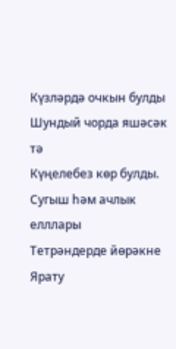Күзләрдә очкын булды
Шундый чорда яшәсәк тә
Күңелебез көр булды.
Сугыш һәм ачлык елллары
Тетрәндерде йөрәкне
Ярату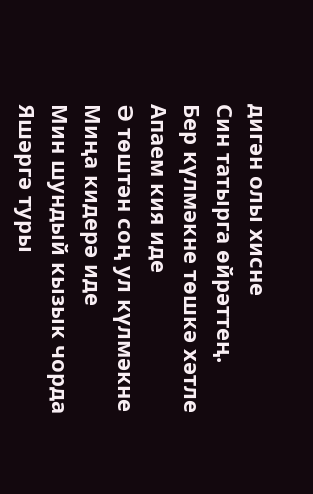дигән олы хисне
Син татырга өйрәттең.
Бер күлмәкне төшкә хәтле
Апаем кия иде
Ә төштән соң ул күлмәкне
Миңа кидерә иде
Мин шундый кызык чорда
Яшәргә туры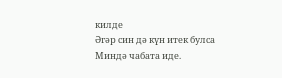килде
Әгәр син дә күн итек булса
Миндә чабата иде.